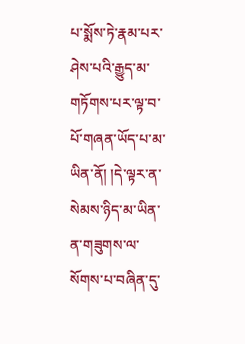པ་སྨོས་ཏེ་རྣམ་པར་ཤེས་པའི་རྒྱུད་མ་གཏོགས་པར་ལྟ་བ་པོ་གཞན་ཡོད་པ་མ་ཡིན་ནོ། །དེ་ལྟར་ན་སེམས་ཉིད་མ་ཡིན་ན་གཟུགས་ལ་སོགས་པ་བཞིན་དུ་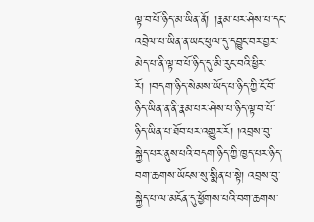ལྟ་བ་པོ་ཉིད་མ་ཡིན་ནོ། །རྣམ་པར་ཤེས་པ་དང་འབྲེལ་པ་ཡིན་ན་ཡང་ཕུལ་དུ་དབྱུང་བར་བྱར་མེད་པ་ནི་ལྟ་བ་པོ་ཉིད་དུ་མི་རུང་བའི་ཕྱིར་རོ། །བདག་ཉིད་སེམས་ཡོད་པ་ཉིད་ཀྱི་ངོ་བོ་ཉིད་ཡིན་ན་ནི་རྣམ་པར་ཤེས་པ་ཉིད་ལྟ་བ་པོ་ཉིད་ཡིན་པ་ཐོབ་པར་འགྱུར་རོ། །འབྲས་བུ་སྐྱེད་པར་ནུས་པའི་བདག་ཉིད་ཀྱི་ཁྱད་པར་ཉིད་བག་ཆགས་ཡོངས་སུ་སྨིན་པ་སྟེ། འབྲས་བུ་སྐྱེད་པ་ལ་མངོན་དུ་ཕྱོགས་པའི་བག་ཆགས་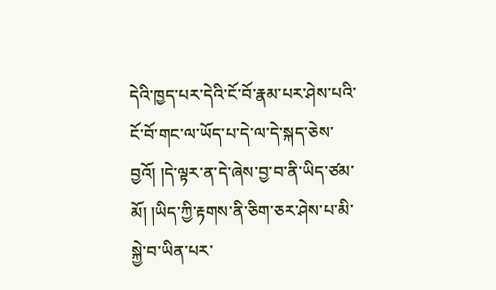དེའི་ཁྱད་པར་དེའི་ངོ་བོ་རྣམ་པར་ཤེས་པའི་ངོ་བོ་གང་ལ་ཡོད་པ་དེ་ལ་དེ་སྐད་ཅེས་བྱའོ། །དེ་ལྟར་ན་དེ་ཞེས་བྱ་བ་ནི་ཡིད་ཙམ་མོ། །ཡིད་ཀྱི་རྟགས་ནི་ཅིག་ཅར་ཤེས་པ་མི་སྐྱེ་བ་ཡིན་པར་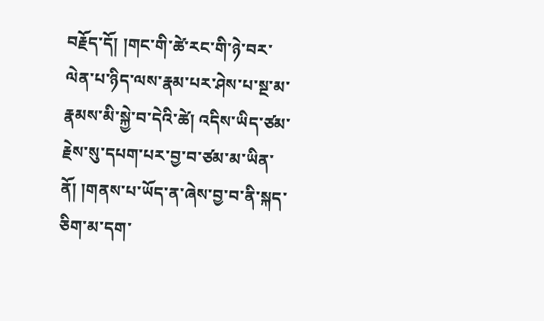བརྗོད་དོ། །གང་གི་ཚེ་རང་གི་ཉེ་བར་ལེན་པ་ཉིད་ལས་རྣམ་པར་ཤེས་པ་སྔ་མ་རྣམས་མི་སྐྱེ་བ་དེའི་ཚེ། འདིས་ཡིད་ཙམ་རྗེས་སུ་དཔག་པར་བྱ་བ་ཙམ་མ་ཡིན་ནོ། །གནས་པ་ཡོད་ན་ཞེས་བྱ་བ་ནི་སྐད་ཅིག་མ་དག་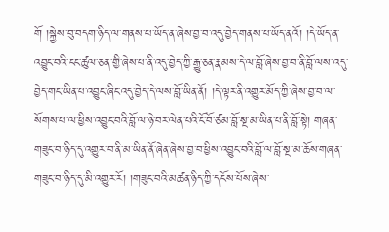གོ །སྐྱེས་བུ་བདག་ཉིད་ལ་གནས་པ་ཡོད་ན་ཞེས་བྱ་བ་འདུ་བྱེད་གནས་པ་ཡོད་ནའོ། །དེ་ཡོད་ན་འབྱུང་བའི་ངང་ཚུལ་ཅན་གྱི་ཞེས་པ་ནི་འདུ་བྱེད་ཀྱི་རྒྱུ་ཅན་རྣམས་དེ་ལ་བློ་ཞེས་བྱ་བ་ནི་བློ་ལས་འདུ་བྱེད་གང་ཡིན་པ་འབྱུང་ཞིང་འདུ་བྱེད་དེ་ལས་བློ་ཡིན་ནོ། །དེ་ལྟར་ནི་འགྱུར་མོད་ཀྱི་ཞེས་བྱ་བ་ལ་སོགས་པ་ལ་ཕྱིས་འབྱུང་བའི་བློ་ལ་ཉེ་བར་ལེན་པའི་ངོ་བོ་ཙམ་བློ་སྔ་མ་ཡིན་པ་ནི་བློ་སྟེ། གཞན་གཟུང་བ་ཉིད་དུ་འགྱུར་བ་ནི་མ་ཡིན་ནོ་ཞེན་ཞེས་བྱ་བ་ཕྱིས་འབྱུང་བའི་བློ་ལ་བློ་སྔ་མ་ཆོས་གཞན་གཟུང་བ་ཉིད་དུ་མི་འགྱུར་རོ། །གཟུང་བའི་མཚན་ཉིད་ཀྱི་དངོས་པོས་ཞེས་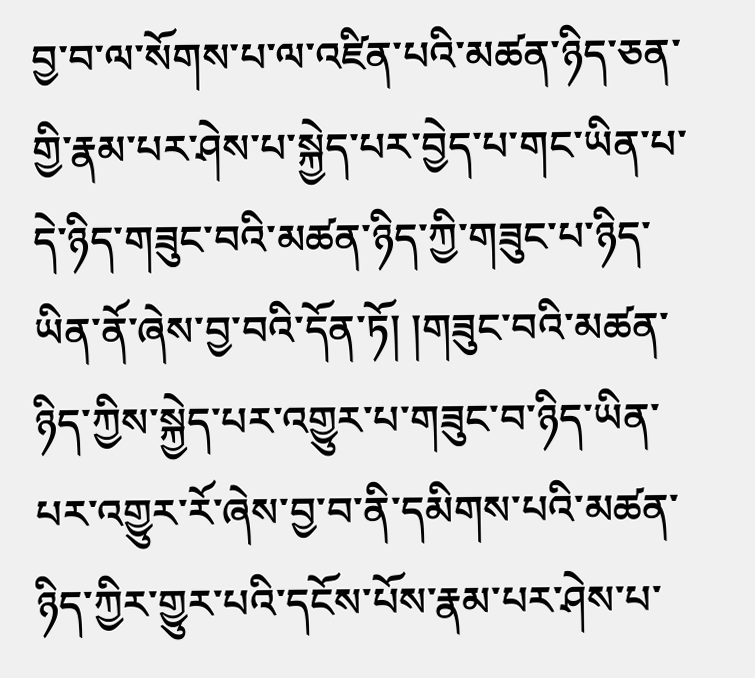བྱ་བ་ལ་སོགས་པ་ལ་འཛིན་པའི་མཚན་ཉིད་ཅན་གྱི་རྣམ་པར་ཤེས་པ་སྐྱེད་པར་བྱེད་པ་གང་ཡིན་པ་དེ་ཉིད་གཟུང་བའི་མཚན་ཉིད་ཀྱི་གཟུང་པ་ཉིད་ཡིན་ནོ་ཞེས་བྱ་བའི་དོན་ཏོ། །གཟུང་བའི་མཚན་ཉིད་ཀྱིས་སྐྱེད་པར་འགྱུར་པ་གཟུང་བ་ཉིད་ཡིན་པར་འགྱུར་རོ་ཞེས་བྱ་བ་ནི་དམིགས་པའི་མཚན་ཉིད་ཀྱིར་གྱུར་པའི་དངོས་པོས་རྣམ་པར་ཤེས་པ་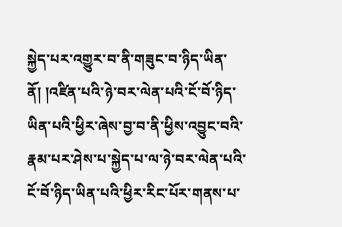སྐྱེད་པར་འགྱུར་བ་ནི་གཟུང་བ་ཉིད་ཡིན་ནོ། །འཛིན་པའི་ཉེ་བར་ལེན་པའི་ངོ་བོ་ཉིད་ཡིན་པའི་ཕྱིར་ཞེས་བྱ་བ་ནི་ཕྱིས་འབྱུང་བའི་རྣམ་པར་ཤེས་པ་སྐྱེད་པ་ལ་ཉེ་བར་ལེན་པའི་ངོ་བོ་ཉིད་ཡིན་པའི་ཕྱིར་རིང་པོར་གནས་པ་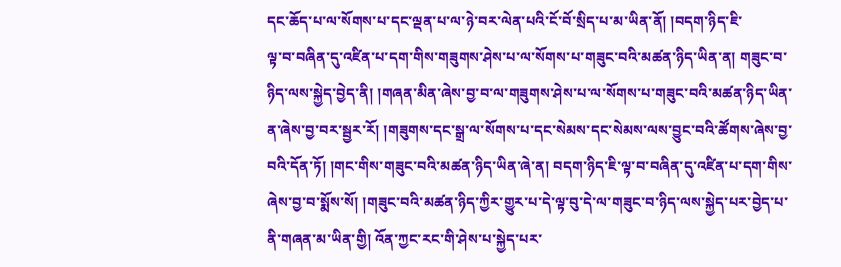དང་ཆོད་པ་ལ་སོགས་པ་དང་ལྡན་པ་ལ་ཉེ་བར་ལེན་པའི་ངོ་བོ་སྲིད་པ་མ་ཡིན་ནོ། །བདག་ཉིད་ཇི་
ལྟ་བ་བཞིན་དུ་འཛིན་པ་དག་གིས་གཟུགས་ཤེས་པ་ལ་སོགས་པ་གཟུང་བའི་མཚན་ཉིད་ཡིན་ན། གཟུང་བ་ཉིད་ལས་སྐྱེད་བྱེད་ནི། །གཞན་མིན་ཞེས་བྱ་བ་ལ་གཟུགས་ཤེས་པ་ལ་སོགས་པ་གཟུང་བའི་མཚན་ཉིད་ཡིན་ན་ཞེས་བྱ་བར་སྦྱར་རོ། །གཟུགས་དང་སྒྲ་ལ་སོགས་པ་དང་སེམས་དང་སེམས་ལས་བྱུང་བའི་ཚོགས་ཞེས་བྱ་བའི་དོན་ཏོ། །གང་གིས་གཟུང་བའི་མཚན་ཉིད་ཡིན་ཞེ་ན། བདག་ཉིད་ཇི་ལྟ་བ་བཞིན་དུ་འཛིན་པ་དག་གིས་ཞེས་བྱ་བ་སྨོས་སོ། །གཟུང་བའི་མཚན་ཉིད་ཀྱིར་གྱུར་པ་དེ་ལྟ་བུ་དེ་ལ་གཟུང་བ་ཉིད་ལས་སྐྱེད་པར་བྱེད་པ་ནི་གཞན་མ་ཡིན་གྱི། འོན་ཀྱང་རང་གི་ཤེས་པ་སྐྱེད་པར་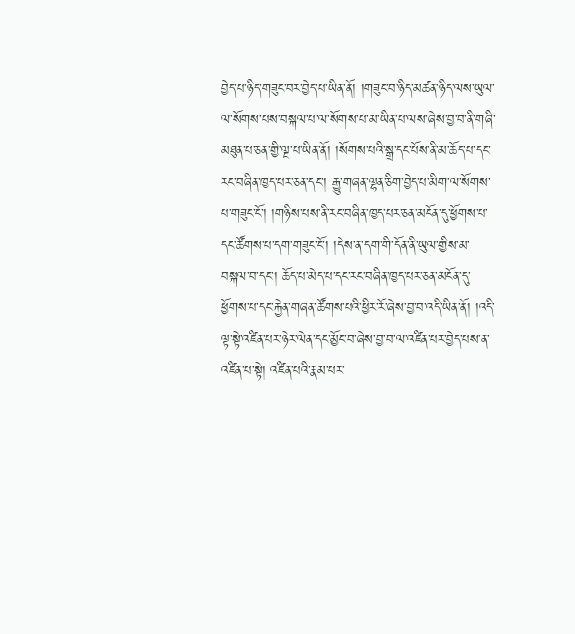བྱེད་པ་ཉིད་གཟུང་བར་བྱེད་པ་ཡིན་ནོ། །གཟུང་བ་ཉིད་མཚན་ཉིད་ལས་ཡུལ་ལ་སོགས་པས་བསྐལ་པ་ལ་སོགས་པ་མ་ཡིན་པ་ལས་ཞེས་བྱ་བ་ནི་གཞི་མཐུན་པ་ཅན་གྱི་ལྔ་པ་ཡིན་ནོ། །སོགས་པའི་སྒྲ་དང་པོས་ནི་མ་ཆོད་པ་དང་རང་བཞིན་ཁྱད་པར་ཅན་དང་། རྒྱུ་གཞན་ལྷན་ཅིག་བྱེད་པ་མིག་ལ་སོགས་པ་གཟུང་ངོ་། །གཉིས་པས་ནི་རང་བཞིན་ཁྱད་པར་ཅན་མངོན་དུ་ཕྱོགས་པ་དང་ཚོགས་པ་དག་གཟུང་ངོ་། །དེས་ན་དག་གི་དོན་ནི་ཡུལ་གྱིས་མ་བསྐལ་བ་དང་། ཆོད་པ་མེད་པ་དང་རང་བཞིན་ཁྱད་པར་ཅན་མངོན་དུ་ཕྱོགས་པ་དང་རྐྱེན་གཞན་ཚོགས་པའི་ཕྱིར་རོ་ཞེས་བྱ་བ་འདི་ཡིན་ནོ། །འདི་ལྟ་སྟེ་འཛིན་པར་ཉེར་ལེན་དང་མྱོང་བ་ཞེས་བྱ་བ་ལ་འཛིན་པར་བྱེད་པས་ན་འཛིན་པ་སྟེ། འཛིན་པའི་རྣམ་པར་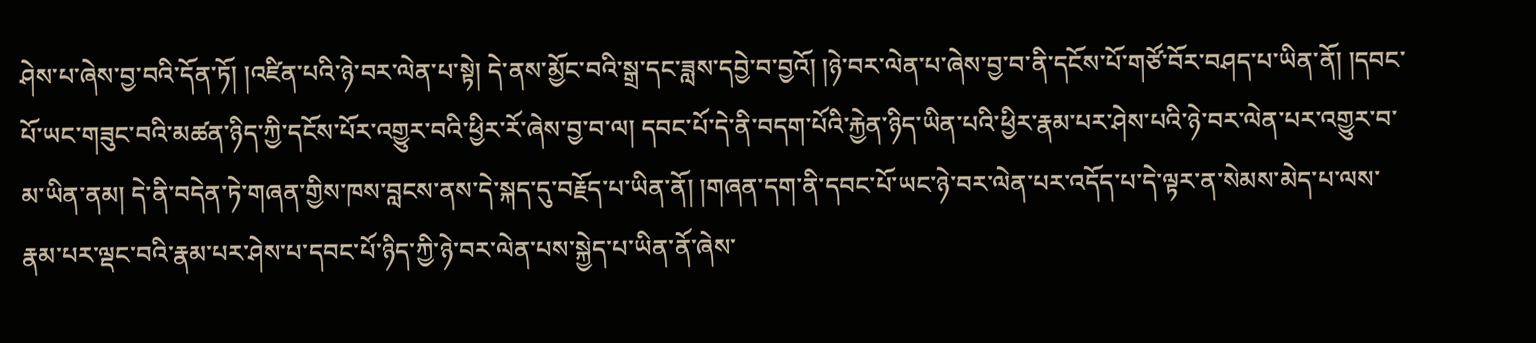ཤེས་པ་ཞེས་བྱ་བའི་དོན་ཏོ། །འཛིན་པའི་ཉེ་བར་ལེན་པ་སྟེ། དེ་ནས་མྱོང་བའི་སྒྲ་དང་ཟླས་དབྱེ་བ་བྱའོ། །ཉེ་བར་ལེན་པ་ཞེས་བྱ་བ་ནི་དངོས་པོ་གཙོ་བོར་བཤད་པ་ཡིན་ནོ། །དབང་པོ་ཡང་གཟུང་བའི་མཚན་ཉིད་ཀྱི་དངོས་པོར་འགྱུར་བའི་ཕྱིར་རོ་ཞེས་བྱ་བ་ལ། དབང་པོ་དེ་ནི་བདག་པོའི་རྐྱེན་ཉིད་ཡིན་པའི་ཕྱིར་རྣམ་པར་ཤེས་པའི་ཉེ་བར་ལེན་པར་འགྱུར་བ་མ་ཡིན་ནམ། དེ་ནི་བདེན་ཏེ་གཞན་གྱིས་ཁས་བླངས་ནས་དེ་སྐད་དུ་བརྗོད་པ་ཡིན་ནོ། །གཞན་དག་ནི་དབང་པོ་ཡང་ཉེ་བར་ལེན་པར་འདོད་པ་དེ་ལྟར་ན་སེམས་མེད་པ་ལས་རྣམ་པར་ལྡང་བའི་རྣམ་པར་ཤེས་པ་དབང་པོ་ཉིད་ཀྱི་ཉེ་བར་ལེན་པས་སྐྱེད་པ་ཡིན་ནོ་ཞེས་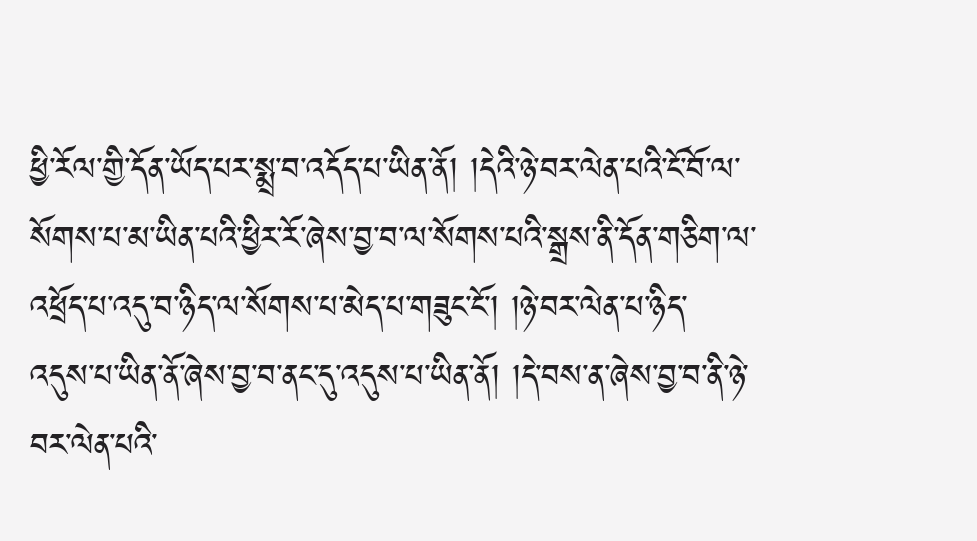ཕྱི་རོལ་གྱི་དོན་ཡོད་པར་སྨྲ་བ་འདོད་པ་ཡིན་ནོ། །དེའི་ཉེ་བར་ལེན་པའི་ངོ་བོ་ལ་སོགས་པ་མ་ཡིན་པའི་ཕྱིར་རོ་ཞེས་བྱ་བ་ལ་སོགས་པའི་སྒྲས་ནི་དོན་གཅིག་ལ་འཕྲོད་པ་འདུ་བ་ཉིད་ལ་སོགས་པ་མེད་པ་གཟུང་ངོ་། །ཉེ་བར་ལེན་པ་ཉིད་
འདུས་པ་ཡིན་ནོ་ཞེས་བྱ་བ་ནང་དུ་འདུས་པ་ཡིན་ནོ། །དེ་བས་ན་ཞེས་བྱ་བ་ནི་ཉེ་བར་ལེན་པའི་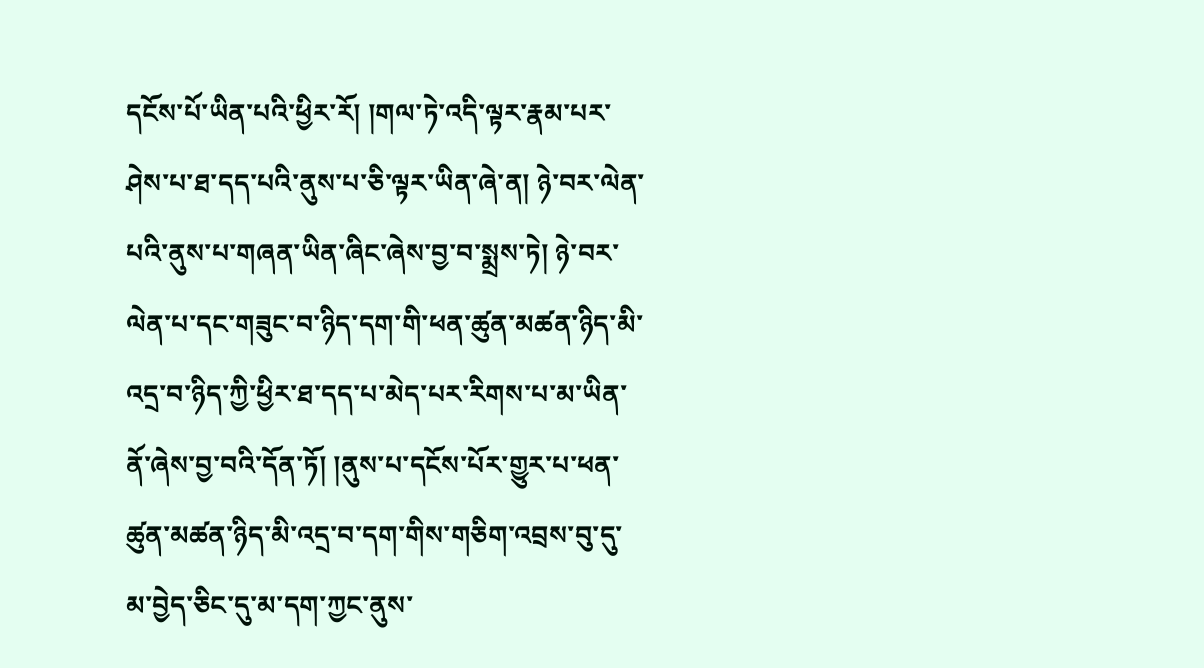དངོས་པོ་ཡིན་པའི་ཕྱིར་རོ། །གལ་ཏེ་འདི་ལྟར་རྣམ་པར་ཤེས་པ་ཐ་དད་པའི་ནུས་པ་ཅི་ལྟར་ཡིན་ཞེ་ན། ཉེ་བར་ལེན་པའི་ནུས་པ་གཞན་ཡིན་ཞིང་ཞེས་བྱ་བ་སྨྲས་ཏེ། ཉེ་བར་ལེན་པ་དང་གཟུང་བ་ཉིད་དག་གི་ཕན་ཚུན་མཚན་ཉིད་མི་འདྲ་བ་ཉིད་ཀྱི་ཕྱིར་ཐ་དད་པ་མེད་པར་རིགས་པ་མ་ཡིན་ནོ་ཞེས་བྱ་བའི་དོན་ཏོ། །ནུས་པ་དངོས་པོར་གྱུར་པ་ཕན་ཚུན་མཚན་ཉིད་མི་འདྲ་བ་དག་གིས་གཅིག་འབྲས་བུ་དུ་མ་བྱེད་ཅིང་དུ་མ་དག་ཀྱང་ནུས་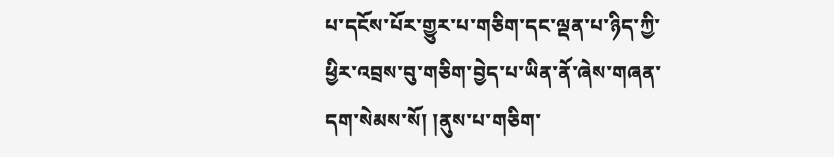པ་དངོས་པོར་གྱུར་པ་གཅིག་དང་ལྡན་པ་ཉིད་ཀྱི་ཕྱིར་འབྲས་བུ་གཅིག་བྱེད་པ་ཡིན་ནོ་ཞེས་གཞན་དག་སེམས་སོ། །ནུས་པ་གཅིག་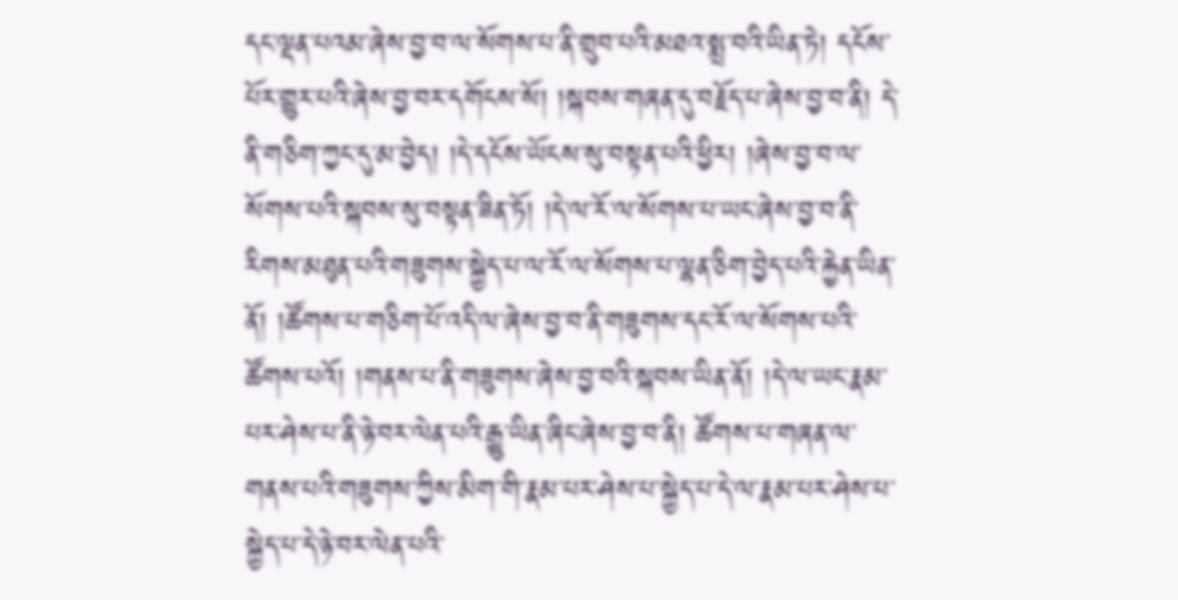དང་ལྡན་པའམ་ཞེས་བྱ་བ་ལ་སོགས་པ་ནི་གྲུབ་པའི་མཐའ་སྨྲ་བའི་ཡིན་ཏེ། དངོས་པོར་གྱུར་པའི་ཞེས་བྱ་བར་དགོངས་སོ། །སྐབས་གཞན་དུ་བརྗོད་པ་ཞེས་བྱ་བ་ནི། དེ་ནི་གཅིག་ཀྱང་དུ་མ་བྱེད། །དེ་དངོས་ཡོངས་སུ་བསྟན་པའི་ཕྱིར། །ཞེས་བྱ་བ་ལ་སོགས་པའི་སྐབས་སུ་བསྟན་ཟིན་ཏོ། །དེ་ལ་རོ་ལ་སོགས་པ་ཡང་ཞེས་བྱ་བ་ནི་རིགས་མཐུན་པའི་གཟུགས་སྐྱེད་པ་ལ་རོ་ལ་སོགས་པ་ལྷན་ཅིག་བྱེད་པའི་རྐྱེན་ཡིན་ནོ། །ཚོགས་པ་གཅིག་པོ་འདི་ལ་ཞེས་བྱ་བ་ནི་གཟུགས་དང་རོ་ལ་སོགས་པའི་ཚོགས་པའོ། །གནས་པ་ནི་གཟུགས་ཞེས་བྱ་བའི་སྐབས་ཡིན་ནོ། །དེ་ལ་ཡང་རྣམ་པར་ཤེས་པ་ནི་ཉེ་བར་ལེན་པའི་རྒྱུ་ཡིན་ཞིང་ཞེས་བྱ་བ་ནི། ཚོགས་པ་གཞན་ལ་གནས་པའི་གཟུགས་ཀྱིས་མིག་གི་རྣམ་པར་ཤེས་པ་སྐྱེད་པ་དེ་ལ་རྣམ་པར་ཤེས་པ་སྐྱེད་པ་དེ་ཉེ་བར་ལེན་པའི་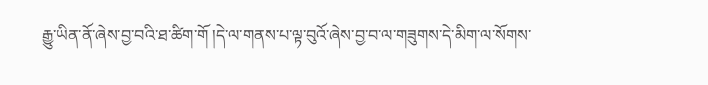རྒྱུ་ཡིན་ནོ་ཞེས་བྱ་བའི་ཐ་ཚིག་གོ །དེ་ལ་གནས་པ་ལྟ་བུའོ་ཞེས་བྱ་བ་ལ་གཟུགས་དེ་མིག་ལ་སོགས་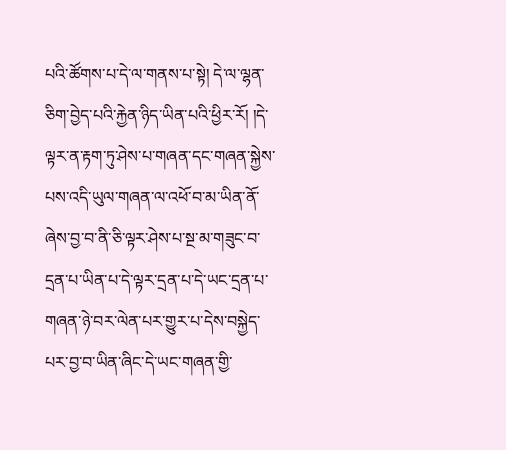པའི་ཚོགས་པ་དེ་ལ་གནས་པ་སྟེ། དེ་ལ་ལྷན་ཅིག་བྱེད་པའི་རྐྱེན་ཉིད་ཡིན་པའི་ཕྱིར་རོ། །དེ་ལྟར་ན་རྟག་ཏུ་ཤེས་པ་གཞན་དང་གཞན་སྐྱེས་པས་འདི་ཡུལ་གཞན་ལ་འཕོ་བ་མ་ཡིན་ནོ་ཞེས་བྱ་བ་ནི་ཅི་ལྟར་ཤེས་པ་སྔ་མ་གཟུང་བ་དྲན་པ་ཡིན་པ་དེ་ལྟར་དྲན་པ་དེ་ཡང་དྲན་པ་གཞན་ཉེ་བར་ལེན་པར་གྱུར་པ་དེས་བསྐྱེད་པར་བྱ་བ་ཡིན་ཞིང་དེ་ཡང་གཞན་གྱི་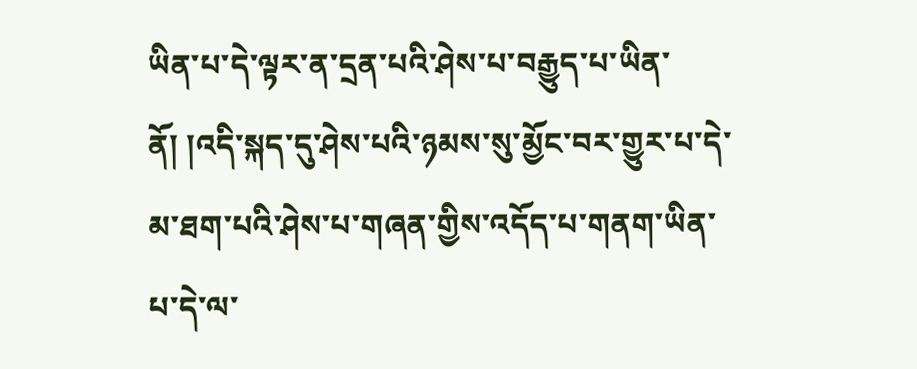ཡིན་པ་དེ་ལྟར་ན་དྲན་པའི་ཤེས་པ་བརྒྱུད་པ་ཡིན་ནོ། །འདི་སྐད་དུ་ཤེས་པའི་ཉམས་སུ་མྱོང་བར་གྱུར་པ་དེ་མ་ཐག་པའི་ཤེས་པ་གཞན་གྱིས་འདོད་པ་གནག་ཡིན་པ་དེ་ལ་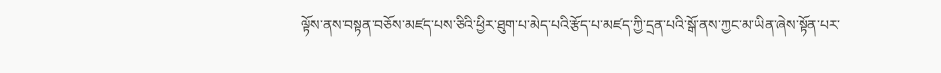ལྟོས་ནས་བསྟན་བཅོས་མཛད་པས་ཅིའི་ཕྱིར་ཐུག་པ་མེད་པའི་རྩོད་པ་མཛད་ཀྱི་དྲན་པའི་སྒོ་ནས་ཀྱང་མ་ཡིན་ཞེས་སྟོན་པར་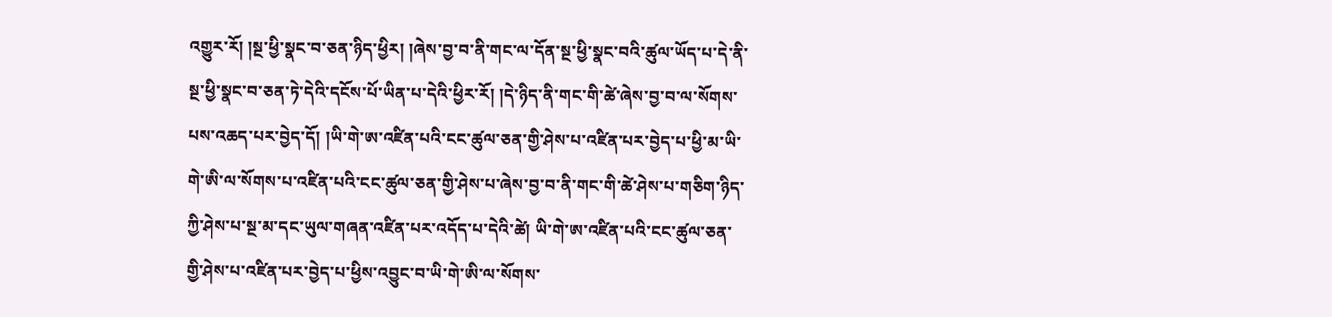འགྱུར་རོ། །སྔ་ཕྱི་སྣང་བ་ཅན་ཉིད་ཕྱིར། །ཞེས་བྱ་བ་ནི་གང་ལ་དོན་སྔ་ཕྱི་སྣང་བའི་ཚུལ་ཡོད་པ་དེ་ནི་སྔ་ཕྱི་སྣང་བ་ཅན་ཏེ་དེའི་དངོས་པོ་ཡིན་པ་དེའི་ཕྱིར་རོ། །དེ་ཉིད་ནི་གང་གི་ཚེ་ཞེས་བྱ་བ་ལ་སོགས་པས་འཆད་པར་བྱེད་དོ། །ཡི་གེ་ཨ་འཛིན་པའི་ངང་ཚུལ་ཅན་གྱི་ཤེས་པ་འཛིན་པར་བྱེད་པ་ཕྱི་མ་ཡི་གེ་ཨི་ལ་སོགས་པ་འཛིན་པའི་ངང་ཚུལ་ཅན་གྱི་ཤེས་པ་ཞེས་བྱ་བ་ནི་གང་གི་ཚེ་ཤེས་པ་གཅིག་ཉིད་ཀྱི་ཤེས་པ་སྔ་མ་དང་ཡུལ་གཞན་འཛིན་པར་འདོད་པ་དེའི་ཚེ། ཡི་གེ་ཨ་འཛིན་པའི་ངང་ཚུལ་ཅན་གྱི་ཤེས་པ་འཛིན་པར་བྱེད་པ་ཕྱིས་འབྱུང་བ་ཡི་གེ་ཨི་ལ་སོགས་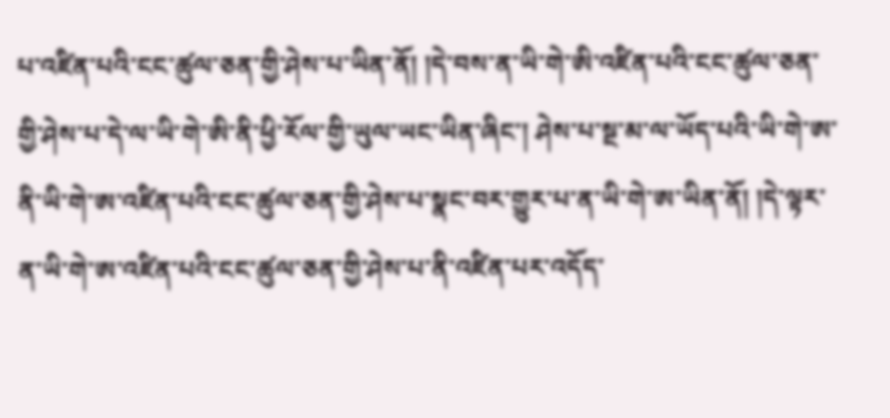པ་འཛིན་པའི་ངང་ཚུལ་ཅན་གྱི་ཤེས་པ་ཡིན་ནོ། །དེ་བས་ན་ཡི་གེ་ཨི་འཛིན་པའི་ངང་ཚུལ་ཅན་གྱི་ཤེས་པ་དེ་ལ་ཡི་གེ་ཨི་ནི་ཕྱི་རོལ་གྱི་ཡུལ་ཡང་ཡིན་ཞིང་། ཤེས་པ་སྔ་མ་ལ་ཡོད་པའི་ཡི་གེ་ཨ་ནི་ཡི་གེ་ཨ་འཛིན་པའི་ངང་ཚུལ་ཅན་གྱི་ཤེས་པ་སྣང་བར་གྱུར་པ་ན་ཡི་གེ་ཨ་ཡིན་ནོ། །དེ་ལྟར་ན་ཡི་གེ་ཨ་འཛིན་པའི་ངང་ཚུལ་ཅན་གྱི་ཤེས་པ་ནི་འཛིན་པར་འདོད་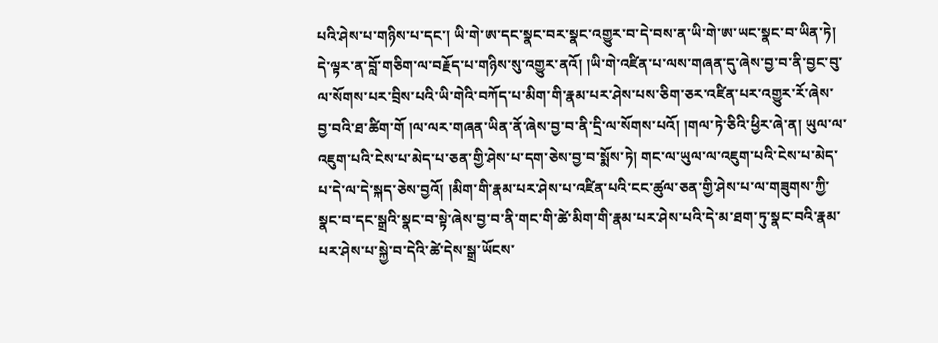པའི་ཤེས་པ་གཉིས་པ་དང་། ཡི་གེ་ཨ་དང་སྣང་བར་སྣང་འགྱུར་བ་དེ་བས་ན་ཡི་གེ་ཨ་ཡང་སྣང་བ་ཡིན་ཏེ། དེ་ལྟར་ན་བློ་གཅིག་ལ་བརྗོད་པ་གཉིས་སུ་འགྱུར་ནའོ། །ཡི་གེ་འཛིན་པ་ལས་གཞན་དུ་ཞེས་བྱ་བ་ནི་བྱང་བུ་ལ་སོགས་པར་བྲིས་པའི་ཡི་གེའི་བཀོད་པ་མིག་གི་རྣམ་པར་ཤེས་པས་ཅིག་ཅར་འཛིན་པར་འགྱུར་རོ་ཞེས་བྱ་བའི་ཐ་ཚིག་གོ །ལ་ལར་གཞན་ཡིན་ནོ་ཞེས་བྱ་བ་ནི་དྲི་ལ་སོགས་པའོ། །གལ་ཏེ་ཅིའི་ཕྱིར་ཞེ་ན། ཡུལ་ལ་འཇུག་པའི་ངེས་པ་མེད་པ་ཅན་གྱི་ཤེས་པ་དག་ཅེས་བྱ་བ་སྨོས་ཏེ། གང་ལ་ཡུལ་ལ་འཇུག་པའི་ངེས་པ་མེད་པ་དེ་ལ་དེ་སྐད་ཅེས་བྱའོ། །མིག་གི་རྣམ་པར་ཤེས་པ་འཛིན་པའི་ངང་ཚུལ་ཅན་གྱི་ཤེས་པ་ལ་གཟུགས་ཀྱི་སྣང་བ་དང་སྒྲའི་སྣང་བ་སྟེ་ཞེས་བྱ་བ་ནི་གང་གི་ཚེ་མིག་གི་རྣམ་པར་ཤེས་པའི་དེ་མ་ཐག་ཏུ་སྣང་བའི་རྣམ་པར་ཤེས་པ་སྐྱེ་བ་དེའི་ཚེ་དེས་སྒྲ་ཡོངས་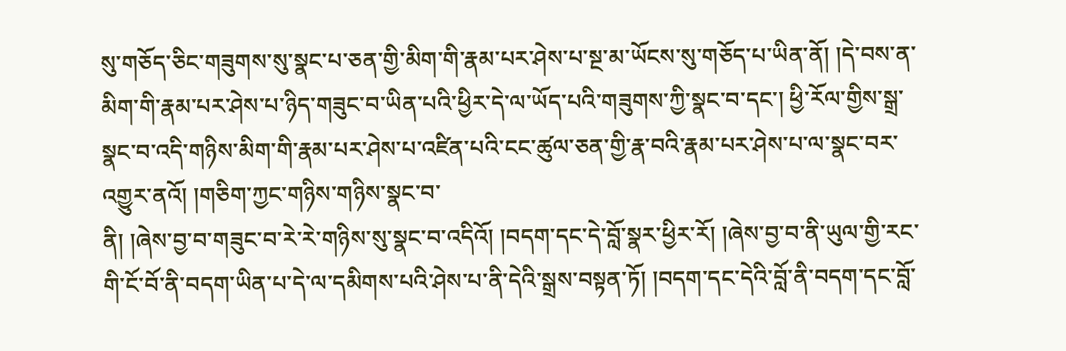སུ་གཅོད་ཅིང་གཟུགས་སུ་སྣང་པ་ཅན་གྱི་མིག་གི་རྣམ་པར་ཤེས་པ་སྔ་མ་ཡོངས་སུ་གཅོད་པ་ཡིན་ནོ། །དེ་བས་ན་མིག་གི་རྣམ་པར་ཤེས་པ་ཉིད་གཟུང་བ་ཡིན་པའི་ཕྱིར་དེ་ལ་ཡོད་པའི་གཟུགས་ཀྱི་སྣང་བ་དང་། ཕྱི་རོལ་གྱིས་སྒྲ་སྣང་བ་འདི་གཉིས་མིག་གི་རྣམ་པར་ཤེས་པ་འཛིན་པའི་ངང་ཚུལ་ཅན་གྱི་རྣ་བའི་རྣམ་པར་ཤེས་པ་ལ་སྣང་བར་འགྱུར་ནའོ། །གཅིག་ཀྱང་གཉིས་གཉིས་སྣང་བ་
ནི། །ཞེས་བྱ་བ་གཟུང་བ་རེ་རེ་གཉིས་སུ་སྣང་བ་འདིའོ། །བདག་དང་དེ་བློ་སྣར་ཕྱིར་རོ། །ཞེས་བྱ་བ་ནི་ཡུལ་གྱི་རང་གི་ངོ་བོ་ནི་བདག་ཡིན་པ་དེ་ལ་དམིགས་པའི་ཤེས་པ་ནི་དེའི་སྒྲས་བསྟན་ཏོ། །བདག་དང་དེའི་བློ་ནི་བདག་དང་བློ་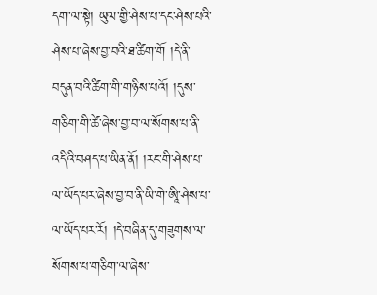དག་ལ་སྟེ། ཡུལ་གྱི་ཤེས་པ་དང་ཤེས་པའི་ཤེས་པ་ཞེས་བྱ་བའི་ཐ་ཚིག་གོ །དེ་ནི་བདུན་བའི་ཚིག་གི་གཉིས་པའོ། །དུས་གཅིག་གི་ཚེ་ཞེས་བྱ་བ་ལ་སོགས་པ་ནི་འདིའི་བཤད་པ་ཡིན་ནོ། །རང་གི་ཤེས་པ་ལ་ཡོད་པར་ཞེས་བྱ་བ་ནི་ཡི་གེ་ཨཱི་ཤེས་པ་ལ་ཡོད་པར་རོ། །དེ་བཞིན་དུ་གཟུགས་ལ་སོགས་པ་གཅིག་ལ་ཞེས་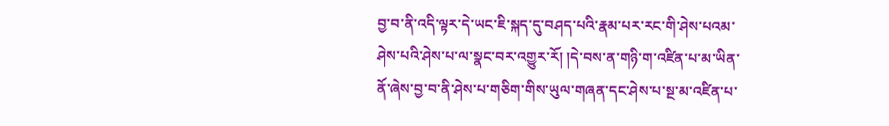བྱ་བ་ནི་འདི་ལྟར་དེ་ཡང་ཇི་སྐད་དུ་བཤད་པའི་རྣམ་པར་རང་གི་ཤེས་པའམ་ཤེས་པའི་ཤེས་པ་ལ་སྣང་བར་འགྱུར་རོ། །དེ་བས་ན་གཉི་ག་འཛིན་པ་མ་ཡིན་ནོ་ཞེས་བྱ་བ་ནི་ཤེས་པ་གཅིག་གིས་ཡུལ་གཞན་དང་ཤེས་པ་སྔ་མ་འཛིན་པ་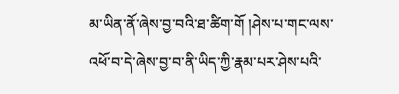མ་ཡིན་ནོ་ཞེས་བྱ་བའི་ཐ་ཚིག་གོ །ཤེས་པ་གང་ལས་འཕོ་བ་དེ་ཞེས་བྱ་བ་ནི་ཡིད་ཀྱི་རྣམ་པར་ཤེས་པའི་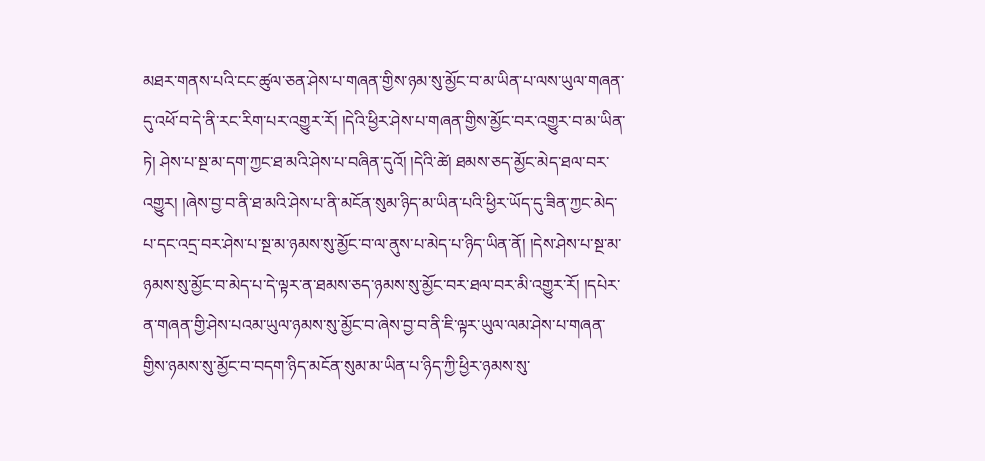མཐར་གནས་པའི་ངང་ཚུལ་ཅན་ཤེས་པ་གཞན་གྱིས་ཉམ་སུ་མྱོང་བ་མ་ཡིན་པ་ལས་ཡུལ་གཞན་དུ་འཕོ་བ་དེ་ནི་རང་རིག་པར་འགྱུར་རོ། །དེའི་ཕྱིར་ཤེས་པ་གཞན་གྱིས་མྱོང་བར་འགྱུར་བ་མ་ཡིན་ཏེ། ཤེས་པ་སྔ་མ་དག་ཀྱང་ཐ་མའི་ཤེས་པ་བཞིན་དུའོ། །དེའི་ཚེ། ཐམས་ཅད་མྱོང་མེད་ཐལ་བར་འགྱུར། །ཞེས་བྱ་བ་ནི་ཐ་མའི་ཤེས་པ་ནི་མངོན་སུམ་ཉིད་མ་ཡིན་པའི་ཕྱིར་ཡོད་དུ་ཟིན་ཀྱང་མེད་པ་དང་འདྲ་བར་ཤེས་པ་སྔ་མ་ཉམས་སུ་མྱོང་བ་ལ་ནུས་པ་མེད་པ་ཉིད་ཡིན་ནོ། །དེས་ཤེས་པ་སྔ་མ་ཉམས་སུ་མྱོང་བ་མེད་པ་དེ་ལྟར་ན་ཐམས་ཅད་ཉམས་སུ་མྱོང་བར་ཐལ་བར་མི་འགྱུར་རོ། །དཔེར་ན་གཞན་གྱི་ཤེས་པའམ་ཡུལ་ཉམས་སུ་མྱོང་བ་ཞེས་བྱ་བ་ནི་ཇི་ལྟར་ཡུལ་ལམ་ཤེས་པ་གཞན་གྱིས་ཉམས་སུ་མྱོང་བ་བདག་ཉིད་མངོན་སུམ་མ་ཡིན་པ་ཉིད་ཀྱི་ཕྱིར་ཉམས་སུ་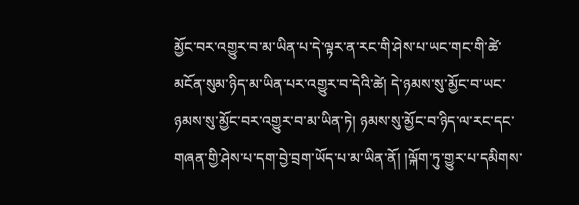མྱོང་བར་འགྱུར་བ་མ་ཡིན་པ་དེ་ལྟར་ན་རང་གི་ཤེས་པ་ཡང་གང་གི་ཚེ་མངོན་སུམ་ཉིད་མ་ཡིན་པར་འགྱུར་བ་དེའི་ཚེ། དེ་ཉམས་སུ་མྱོང་བ་ཡང་ཉམས་སུ་མྱོང་བར་འགྱུར་བ་མ་ཡིན་ཏེ། ཉམས་སུ་མྱོང་བ་ཉིད་ལ་རང་དང་གཞན་གྱི་ཤེས་པ་དག་བྱེ་བྲག་ཡོད་པ་མ་ཡིན་ནོ། །ལྐོག་ཏུ་གྱུར་པ་དམིགས་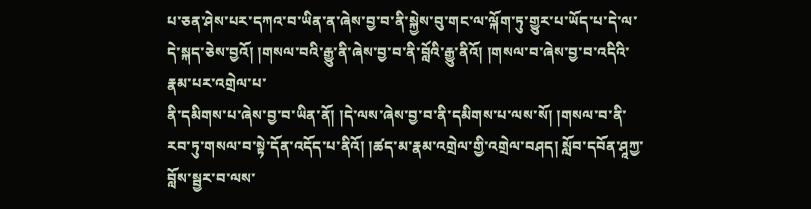པ་ཅན་ཤེས་པར་དཀའ་བ་ཡིན་ན་ཞེས་བྱ་བ་ནི་སྐྱེས་བུ་གང་ལ་ལྐོག་ཏུ་གྱུར་པ་ཡོད་པ་དེ་ལ་དེ་སྐད་ཅེས་བྱའོ། །གསལ་བའི་རྒྱུ་ནི་ཞེས་བྱ་བ་ནི་བློའི་རྒྱུ་ནིའོ། །གསལ་བ་ཞེས་བྱ་བ་འདིའི་རྣམ་པར་འགྲེལ་པ་
ནི་དམིགས་པ་ཞེས་བྱ་བ་ཡིན་ནོ། །དེ་ལས་ཞེས་བྱ་བ་ནི་དམིགས་པ་ལས་སོ། །གསལ་བ་ནི་རབ་ཏུ་གསལ་བ་སྟེ་དོན་འདོད་པ་ནིའོ། །ཚད་མ་རྣམ་འགྲེལ་གྱི་འགྲེལ་བཤད། སློབ་དབོན་ཤཱཀྱ་བློས་སྦྱར་བ་ལས་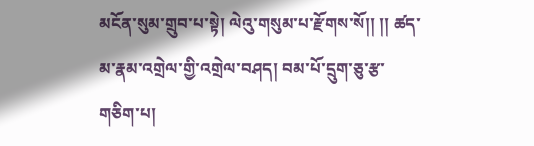མངོན་སུམ་གྲུབ་པ་སྟེ། ལེའུ་གསུམ་པ་རྫོགས་སོ།། །། ཚད་མ་རྣམ་འགྲེལ་གྱི་འགྲེལ་བཤད། བམ་པོ་དྲུག་ཅུ་རྩ་གཅིག་པ།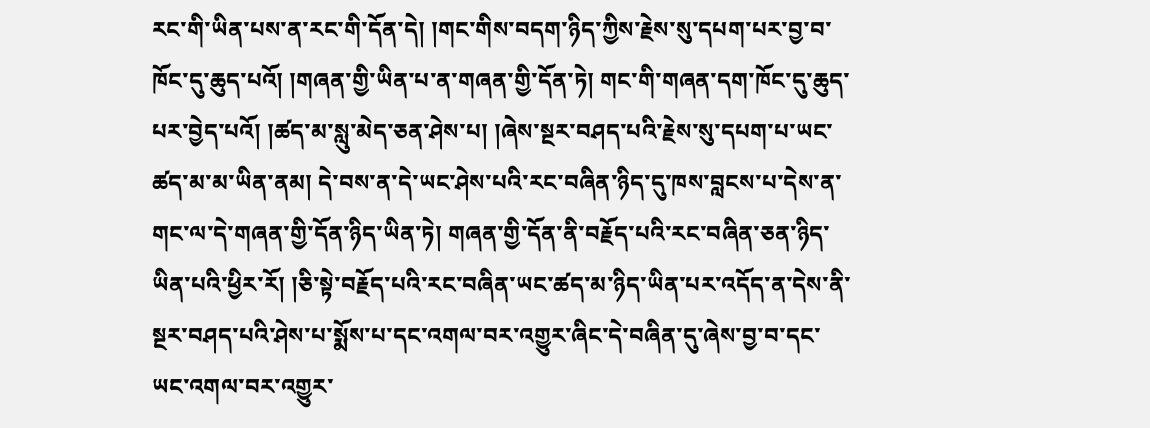རང་གི་ཡིན་པས་ན་རང་གི་དོན་དེ། །གང་གིས་བདག་ཉིད་ཀྱིས་རྗེས་སུ་དཔག་པར་བྱ་བ་ཁོང་དུ་ཆུད་པའོ། །གཞན་གྱི་ཡིན་པ་ན་གཞན་གྱི་དོན་ཏེ། གང་གི་གཞན་དག་ཁོང་དུ་ཆུད་པར་བྱེད་པའོ། །ཚད་མ་སླུ་མེད་ཅན་ཤེས་པ། །ཞེས་སྔར་བཤད་པའི་རྗེས་སུ་དཔག་པ་ཡང་ཚད་མ་མ་ཡིན་ནམ། དེ་བས་ན་དེ་ཡང་ཤེས་པའི་རང་བཞིན་ཉིད་དུ་ཁས་བླངས་པ་དེས་ན་གང་ལ་དེ་གཞན་གྱི་དོན་ཉིད་ཡིན་ཏེ། གཞན་གྱི་དོན་ནི་བརྗོད་པའི་རང་བཞིན་ཅན་ཉིད་ཡིན་པའི་ཕྱིར་རོ། །ཅི་སྟེ་བརྗོད་པའི་རང་བཞིན་ཡང་ཚད་མ་ཉིད་ཡིན་པར་འདོད་ན་དེས་ནི་སྔར་བཤད་པའི་ཤེས་པ་སྨོས་པ་དང་འགལ་བར་འགྱུར་ཞིང་དེ་བཞིན་དུ་ཞེས་བྱ་བ་དང་ཡང་འགལ་བར་འགྱུར་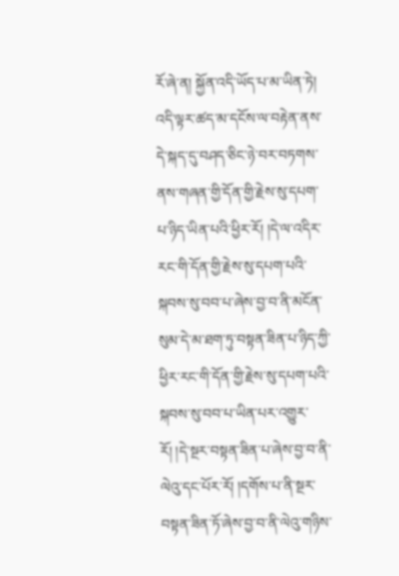རོ་ཞེ་ན། སྐྱོན་འདི་ཡོད་པ་མ་ཡིན་ཏེ། འདི་ལྟར་ཚད་མ་དངོས་ལ་བརྟེན་ནས་དེ་སྐད་དུ་བཤད་ཅིང་ཉེ་བར་བཏགས་ནས་གཞན་གྱི་དོན་གྱི་རྗེས་སུ་དཔག་པ་ཉིད་ཡིན་པའི་ཕྱིར་རོ། །དེ་ལ་འདིར་རང་གི་དོན་གྱི་རྗེས་སུ་དཔག་པའི་སྐབས་སུ་བབ་པ་ཞེས་བྱ་བ་ནི་མངོན་སུམ་དེ་མ་ཐག་ཏུ་བསྟན་ཟིན་པ་ཉིད་ཀྱི་ཕྱིར་རང་གི་དོན་གྱི་རྗེས་སུ་དཔག་པའི་སྐབས་སུ་བབ་པ་ཡིན་པར་འགྱུར་རོ། །དེ་སྔར་བསྟན་ཟིན་པ་ཞེས་བྱ་བ་ནི་ལེའུ་དང་པོར་རོ། །དགོས་པ་ནི་སྔར་བསྟན་ཟིན་ཏོ་ཞེས་བྱ་བ་ནི་ལེའུ་གཉིས་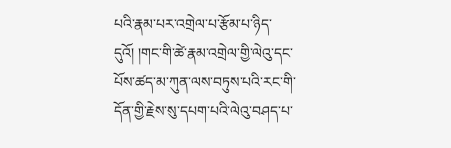པའི་རྣམ་པར་འགྲེལ་པ་རྩོམ་པ་ཉིད་དུའོ། །གང་གི་ཚེ་རྣམ་འགྲེལ་གྱི་ལེའུ་དང་པོས་ཚད་མ་ཀུན་ལས་བཏུས་པའི་རང་གི་དོན་གྱི་རྗེས་སུ་དཔག་པའི་ལེའུ་བཤད་པ་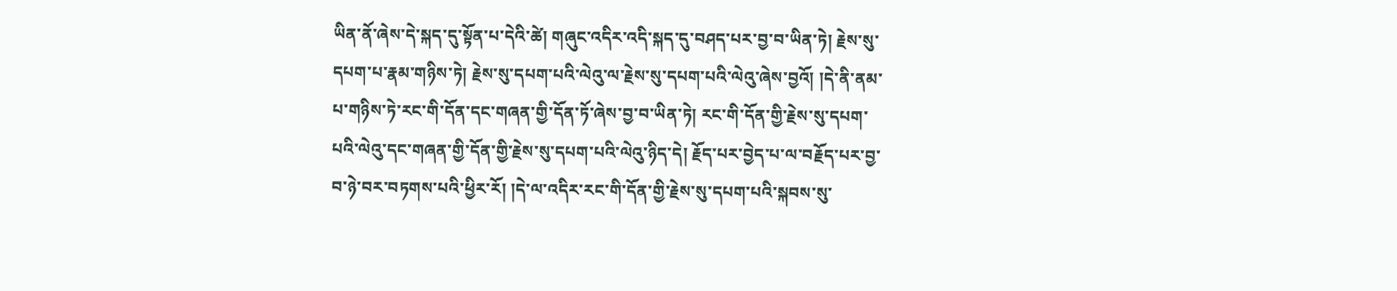ཡིན་ནོ་ཞེས་དེ་སྐད་དུ་སྟོན་པ་དེའི་ཚེ། གཞུང་འདིར་འདི་སྐད་དུ་བཤད་པར་བྱ་བ་ཡིན་ཏེ། རྗེས་སུ་དཔག་པ་རྣམ་གཉིས་ཏེ། རྗེས་སུ་དཔག་པའི་ལེའུ་ལ་རྗེས་སུ་དཔག་པའི་ལེའུ་ཞེས་བྱའོ། །དེ་ནི་ནམ་པ་གཉིས་ཏེ་རང་གི་དོན་དང་གཞན་གྱི་དོན་ཏོ་ཞེས་བྱ་བ་ཡིན་ཏེ། རང་གི་དོན་གྱི་རྗེས་སུ་དཔག་པའི་ལེའུ་དང་གཞན་གྱི་དོན་གྱི་རྗེས་སུ་དཔག་པའི་ལེའུ་ཉིད་དེ། རྗོད་པར་བྱེད་པ་ལ་བརྗོད་པར་བྱ་བ་ཉེ་བར་བཏགས་པའི་ཕྱིར་རོ། །དེ་ལ་འདིར་རང་གི་དོན་གྱི་རྗེས་སུ་དཔག་པའི་སྐབས་སུ་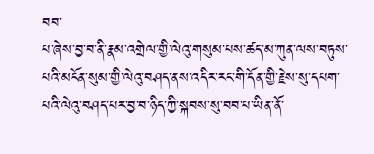བབ་
པ་ཞེས་བྱ་བ་ནི་རྣམ་འགྲེལ་གྱི་ལེའུ་གསུམ་པས་ཚད་མ་ཀུན་ལས་བཏུས་པའི་མངོན་སུམ་གྱི་ལེའུ་བཤད་ནས་འདིར་རང་གི་དོན་གྱི་རྗེས་སུ་དཔག་པའི་ལེའུ་བཤད་པར་བྱ་བ་ཉིད་ཀྱི་སྐབས་སུ་བབ་པ་ཡིན་ནོ་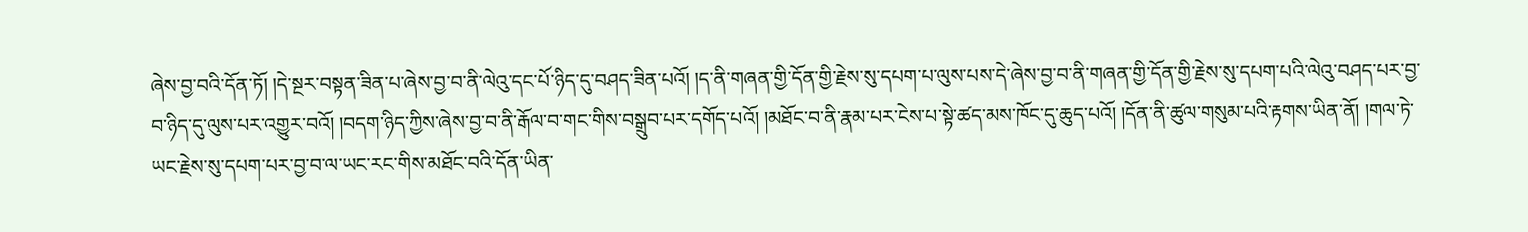ཞེས་བྱ་བའི་དོན་ཏོ། །དེ་སྔར་བསྟན་ཟིན་པ་ཞེས་བྱ་བ་ནི་ལེའུ་དང་པོ་ཉིད་དུ་བཤད་ཟིན་པའོ། །ད་ནི་གཞན་གྱི་དོན་གྱི་རྗེས་སུ་དཔག་པ་ལུས་པས་དེ་ཞེས་བྱ་བ་ནི་གཞན་གྱི་དོན་གྱི་རྗེས་སུ་དཔག་པའི་ལེའུ་བཤད་པར་བྱ་བ་ཉིད་དུ་ལུས་པར་འགྱུར་བའོ། །བདག་ཉིད་ཀྱིས་ཞེས་བྱ་བ་ནི་རྒོལ་བ་གང་གིས་བསྒྲུབ་པར་དགོད་པའོ། །མཐོང་བ་ནི་རྣམ་པར་ངེས་པ་སྟེ་ཚད་མས་ཁོང་དུ་ཆུད་པའོ། །དོན་ནི་ཚུལ་གསུམ་པའི་རྟགས་ཡིན་ནོ། །གལ་ཏེ་ཡང་རྗེས་སུ་དཔག་པར་བྱ་བ་ལ་ཡང་རང་གིས་མཐོང་བའི་དོན་ཡིན་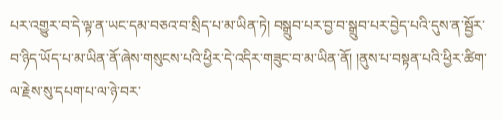པར་འགྱུར་བ་དེ་ལྟ་ན་ཡང་དམ་བཅའ་བ་སྲིད་པ་མ་ཡིན་ཏེ། བསྒྲུབ་པར་བྱ་བ་སྒྲུབ་པར་བྱེད་པའི་དུས་ན་སྦྱོར་བ་ཉིད་ཡོད་པ་མ་ཡིན་ནོ་ཞེས་གསུངས་པའི་ཕྱིར་དེ་འདིར་གཟུང་བ་མ་ཡིན་ནོ། །ནུས་པ་བསྟན་པའི་ཕྱིར་ཚིག་ལ་རྗེས་སུ་དཔག་པ་ལ་ཉེ་བར་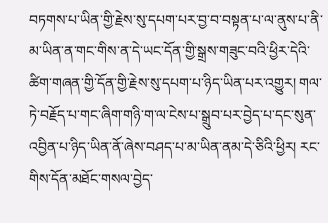བཏགས་པ་ཡིན་གྱི་རྗེས་སུ་དཔག་པར་བྱ་བ་བསྟན་པ་ལ་ནུས་པ་ནི་མ་ཡིན་ན་གང་གིས་ན་དེ་ཡང་དོན་གྱི་སྒྲས་གཟུང་བའི་ཕྱིར་དེའི་ཚིག་གཞན་གྱི་དོན་གྱི་རྗེས་སུ་དཔག་པ་ཉིད་ཡིན་པར་འགྱུར། གལ་ཏེ་བརྗོད་པ་གང་ཞིག་གཉི་ག་ལ་ངེས་པ་སྒྲུབ་པར་བྱེད་པ་དང་སུན་འབྱིན་པ་ཉིད་ཡིན་ནོ་ཞེས་བཤད་པ་མ་ཡིན་ནམ་དེ་ཅིའི་ཕྱིར། རང་གིས་དོན་མཐོང་གསལ་བྱེད་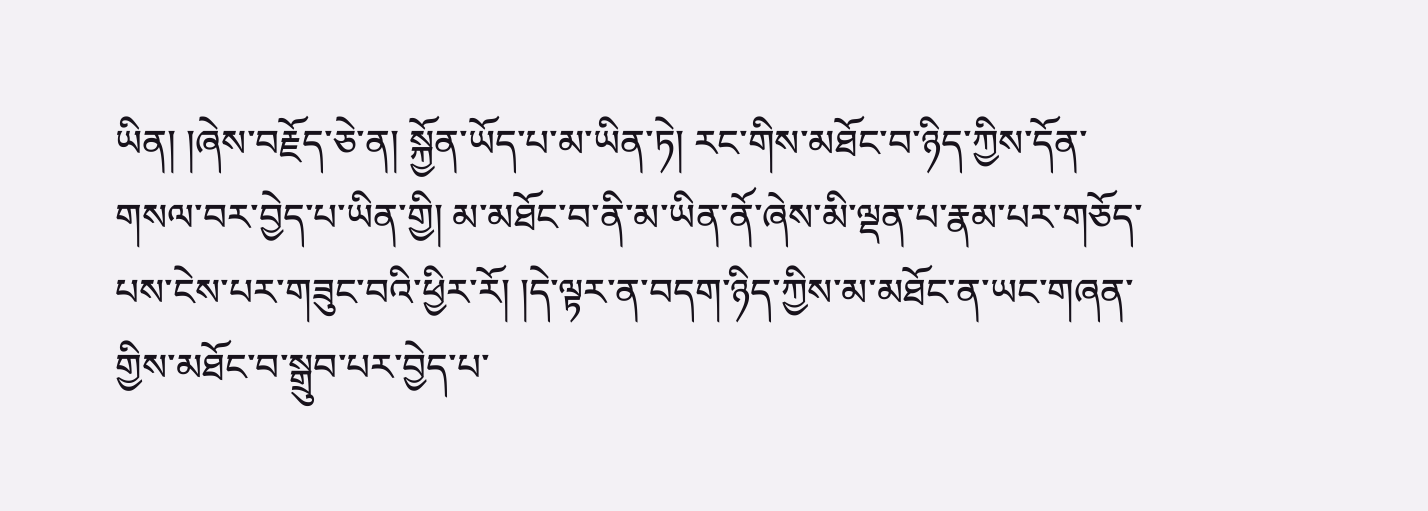ཡིན། །ཞེས་བརྗོད་ཅེ་ན། སྐྱོན་ཡོད་པ་མ་ཡིན་ཏེ། རང་གིས་མཐོང་བ་ཉིད་ཀྱིས་དོན་གསལ་བར་བྱེད་པ་ཡིན་གྱི། མ་མཐོང་བ་ནི་མ་ཡིན་ནོ་ཞེས་མི་ལྡན་པ་རྣམ་པར་གཅོད་པས་ངེས་པར་གཟུང་བའི་ཕྱིར་རོ། །དེ་ལྟར་ན་བདག་ཉིད་ཀྱིས་མ་མཐོང་ན་ཡང་གཞན་གྱིས་མཐོང་བ་སྒྲུབ་པར་བྱེད་པ་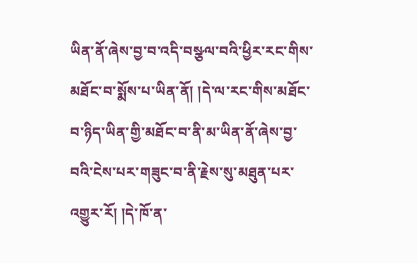ཡིན་ནོ་ཞེས་བྱ་བ་འདི་བསྩལ་བའི་ཕྱིར་རང་གིས་མཐོང་བ་སྨོས་པ་ཡིན་ནོ། །དེ་ལ་རང་གིས་མཐོང་བ་ཉིད་ཡིན་གྱི་མཐོང་བ་ནི་མ་ཡིན་ནོ་ཞེས་བྱ་བའི་ངེས་པར་གཟུང་བ་ནི་རྗེས་སུ་མཐུན་པར་འགྱུར་རོ། །དེ་ཁོ་ན་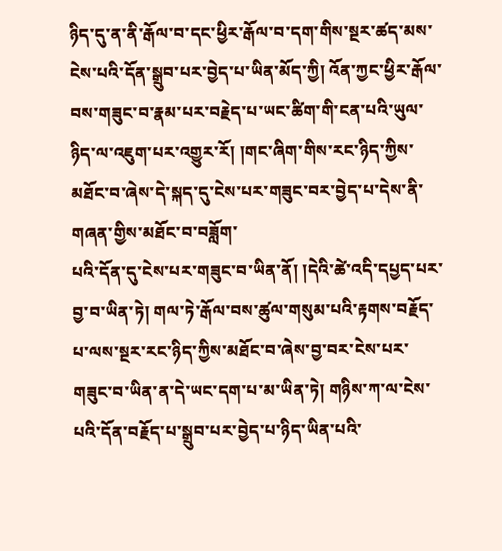ཉིད་དུ་ན་ནི་རྒོལ་བ་དང་ཕྱིར་རྒོལ་བ་དག་གིས་སྔར་ཚད་མས་ངེས་པའི་དོན་སྒྲུབ་པར་བྱེད་པ་ཡིན་མོད་ཀྱི། འོན་ཀྱང་ཕྱིར་རྒོལ་བས་གཟུང་བ་རྣམ་པར་བརྗེད་པ་ཡང་ཚིག་གི་ངན་པའི་ཡུལ་ཉིད་ལ་འཇུག་པར་འགྱུར་རོ། །གང་ཞིག་གིས་རང་ཉིད་ཀྱིས་མཐོང་བ་ཞེས་དེ་སྐད་དུ་ངེས་པར་གཟུང་བར་བྱེད་པ་དེས་ནི་གཞན་གྱིས་མཐོང་བ་བཟློག་
པའི་དོན་དུ་ངེས་པར་གཟུང་བ་ཡིན་ནོ། །དེའི་ཚེ་འདི་དཔྱད་པར་བྱ་བ་ཡིན་ཏེ། གལ་ཏེ་རྒོལ་བས་ཚུལ་གསུམ་པའི་རྟགས་བརྗོད་པ་ལས་སྔར་རང་ཉིད་ཀྱིས་མཐོང་བ་ཞེས་བྱ་བར་ངེས་པར་གཟུང་བ་ཡིན་ན་དེ་ཡང་དག་པ་མ་ཡིན་ཏེ། གཉིས་ཀ་ལ་ངེས་པའི་དོན་བརྗོད་པ་སྒྲུབ་པར་བྱེད་པ་ཉིད་ཡིན་པའི་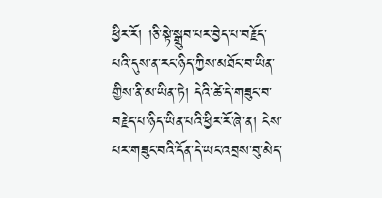ཕྱིར་རོ། །ཅི་སྟེ་སྒྲུབ་པར་བྱེད་པ་བརྗོད་པའི་དུས་ན་རང་ཉིད་ཀྱིས་མཐོང་བ་ཡིན་གྱིས་ནི་མ་ཡིན་ཏེ། དེའི་ཚེ་དེ་གཟུང་བ་བརྗེད་པ་ཉིད་ཡིན་པའི་ཕྱིར་རོ་ཞེ་ན། ངེས་པར་གཟུང་བའི་དོན་དེ་ཡང་འབྲས་བུ་མེད་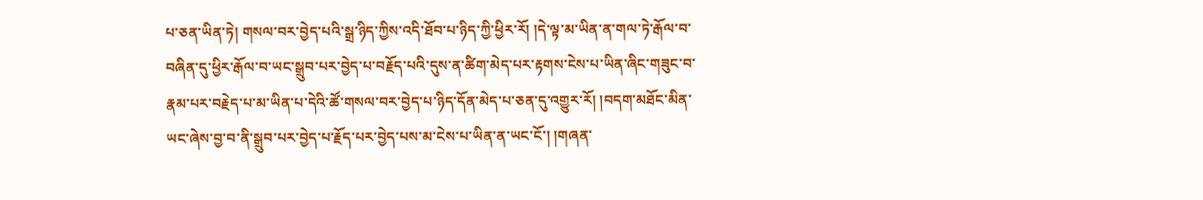པ་ཅན་ཡིན་ཏེ། གསལ་བར་བྱེད་པའི་སྒྲ་ཉིད་ཀྱིས་འདི་ཐོབ་པ་ཉིད་ཀྱི་ཕྱིར་རོ། །དེ་ལྟ་མ་ཡིན་ན་གལ་ཏེ་རྒོལ་བ་བཞིན་དུ་ཕྱིར་རྒོལ་བ་ཡང་སྒྲུབ་པར་བྱེད་པ་བརྗོད་པའི་དུས་ན་ཚིག་མེད་པར་རྟགས་ངེས་པ་ཡིན་ཞིང་གཟུང་བ་རྣམ་པར་བརྗེད་པ་མ་ཡིན་པ་དེའི་ཚོ་གསལ་བར་བྱེད་པ་ཉིད་དོན་མེད་པ་ཅན་དུ་འགྱུར་རོ། །བདག་མཐོང་མིན་ཡང་ཞེས་བྱ་བ་ནི་སྒྲུབ་པར་བྱེད་པ་རྗོད་པར་བྱེད་པས་མ་ངེས་པ་ཡིན་ན་ཡང་ངོ་། །གཞན་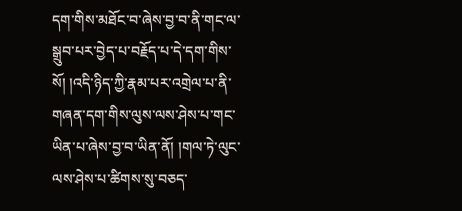དག་གིས་མཐོང་བ་ཞེས་བྱ་བ་ནི་གང་ལ་སྒྲུབ་པར་བྱེད་པ་བརྗོད་པ་དེ་དག་གིས་སོ། །འདི་ཉིད་ཀྱི་རྣམ་པར་འགྲེལ་པ་ནི་གཞན་དག་གིས་ལུས་ལས་ཤེས་པ་གང་ཡིན་པ་ཞེས་བྱ་བ་ཡིན་ནོ། །གལ་ཏེ་ལུང་ལས་ཤེས་པ་ཚིགས་སུ་བཅད་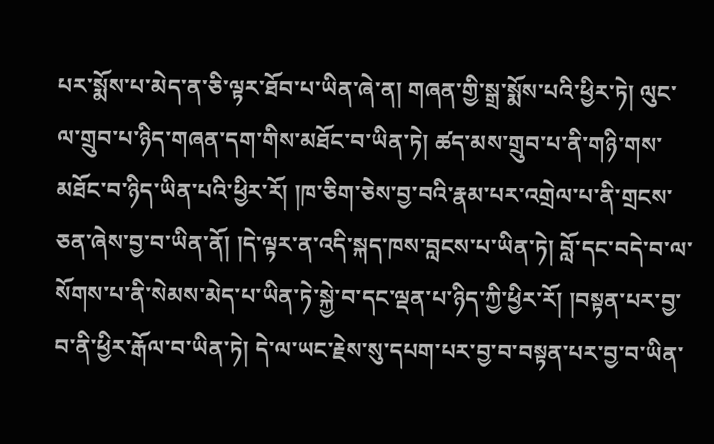པར་སྨོས་པ་མེད་ན་ཅི་ལྟར་ཐོབ་པ་ཡིན་ཞེ་ན། གཞན་གྱི་སྒྲ་སྨོས་པའི་ཕྱིར་ཏེ། ལུང་ལ་གྲུབ་པ་ཉིད་གཞན་དག་གིས་མཐོང་བ་ཡིན་ཏེ། ཚད་མས་གྲུབ་པ་ནི་གཉི་གས་མཐོང་བ་ཉིད་ཡིན་པའི་ཕྱིར་རོ། །ཁ་ཅིག་ཅེས་བྱ་བའི་རྣམ་པར་འགྲེལ་པ་ནི་གྲངས་ཅན་ཞེས་བྱ་བ་ཡིན་ནོ། །དེ་ལྟར་ན་འདི་སྐད་ཁས་བླངས་པ་ཡིན་ཏེ། བློ་དང་བདེ་བ་ལ་སོགས་པ་ནི་སེམས་མེད་པ་ཡིན་ཏེ་སྐྱེ་བ་དང་ལྡན་པ་ཉིད་ཀྱི་ཕྱིར་རོ། །བསྟན་པར་བྱ་བ་ནི་ཕྱིར་རྒོལ་བ་ཡིན་ཏེ། དེ་ལ་ཡང་རྗེས་སུ་དཔག་པར་བྱ་བ་བསྟན་པར་བྱ་བ་ཡིན་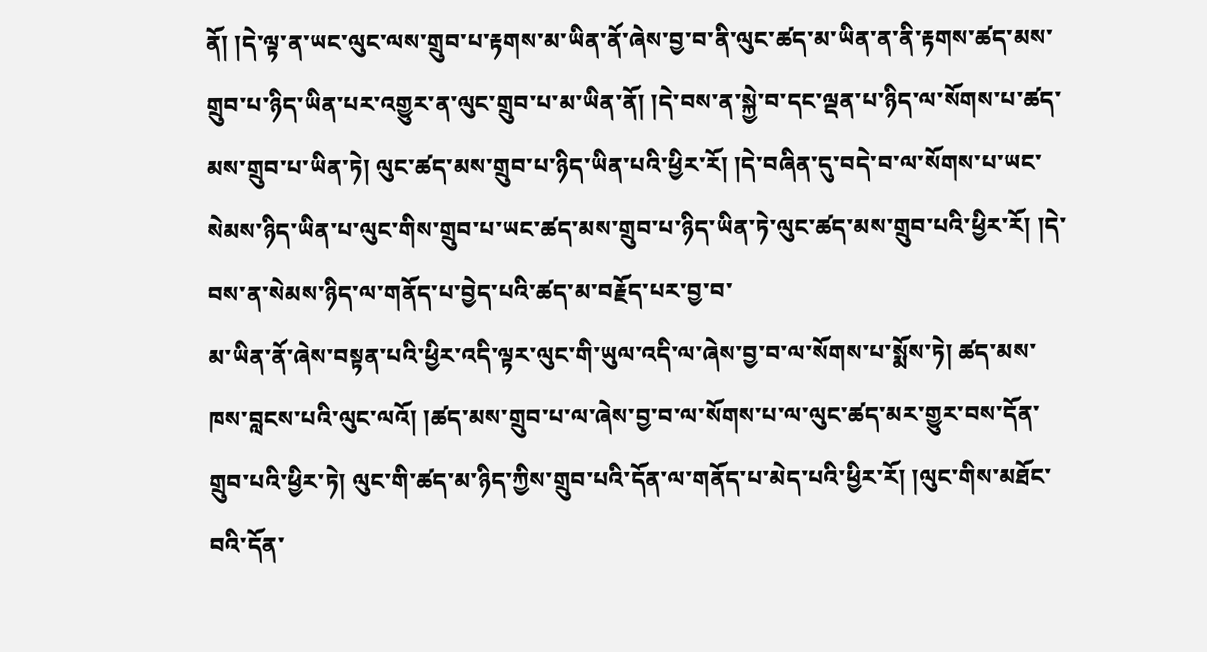ནོ། །དེ་ལྟ་ན་ཡང་ལུང་ལས་གྲུབ་པ་རྟགས་མ་ཡིན་ནོ་ཞེས་བྱ་བ་ནི་ལུང་ཚད་མ་ཡིན་ན་ནི་རྟགས་ཚད་མས་གྲུབ་པ་ཉིད་ཡིན་པར་འགྱུར་ན་ལུང་གྲུབ་པ་མ་ཡིན་ནོ། །དེ་བས་ན་སྐྱེ་བ་དང་ལྡན་པ་ཉིད་ལ་སོགས་པ་ཚད་མས་གྲུབ་པ་ཡིན་ཏེ། ལུང་ཚད་མས་གྲུབ་པ་ཉིད་ཡིན་པའི་ཕྱིར་རོ། །དེ་བཞིན་དུ་བདེ་བ་ལ་སོགས་པ་ཡང་སེམས་ཉིད་ཡིན་པ་ལུང་གིས་གྲུབ་པ་ཡང་ཚད་མས་གྲུབ་པ་ཉིད་ཡིན་ཏེ་ལུང་ཚད་མས་གྲུབ་པའི་ཕྱིར་རོ། །དེ་བས་ན་སེམས་ཉིད་ལ་གནོད་པ་བྱེད་པའི་ཚད་མ་བརྗོད་པར་བྱ་བ་
མ་ཡིན་ནོ་ཞེས་བསྟན་པའི་ཕྱིར་འདི་ལྟར་ལུང་གི་ཡུལ་འདི་ལ་ཞེས་བྱ་བ་ལ་སོགས་པ་སྨོས་ཏེ། ཚད་མས་ཁས་བླངས་པའི་ལུང་ལའོ། །ཚད་མས་གྲུབ་པ་ལ་ཞེས་བྱ་བ་ལ་སོགས་པ་ལ་ལུང་ཚད་མར་གྱུར་བས་དོན་གྲུབ་པའི་ཕྱིར་ཏེ། ལུང་གི་ཚད་མ་ཉིད་ཀྱིས་གྲུབ་པའི་དོན་ལ་གནོད་པ་མེད་པའི་ཕྱིར་རོ། །ལུང་གིས་མཐོང་བའི་དོན་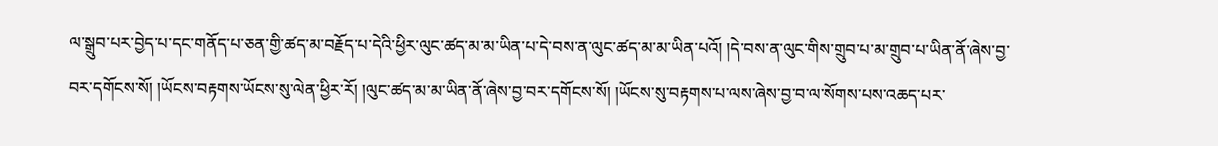ལ་སྒྲུབ་པར་བྱེད་པ་དང་གནོད་པ་ཅན་གྱི་ཚད་མ་བརྗོད་པ་དེའི་ཕྱིར་ལུང་ཚད་མ་མ་ཡིན་པ་དེ་བས་ན་ལུང་ཚད་མ་མ་ཡིན་པའོ། །དེ་བས་ན་ལུང་གིས་གྲུབ་པ་མ་གྲུབ་པ་ཡིན་ནོ་ཞེས་བྱ་བར་དགོངས་སོ། །ཡོངས་བརྟགས་ཡོངས་སུ་ལེན་ཕྱིར་རོ། །ལུང་ཚད་མ་མ་ཡིན་ནོ་ཞེས་བྱ་བར་དགོངས་སོ། །ཡོངས་སུ་བརྟགས་པ་ལས་ཞེས་བྱ་བ་ལ་སོགས་པས་འཆད་པར་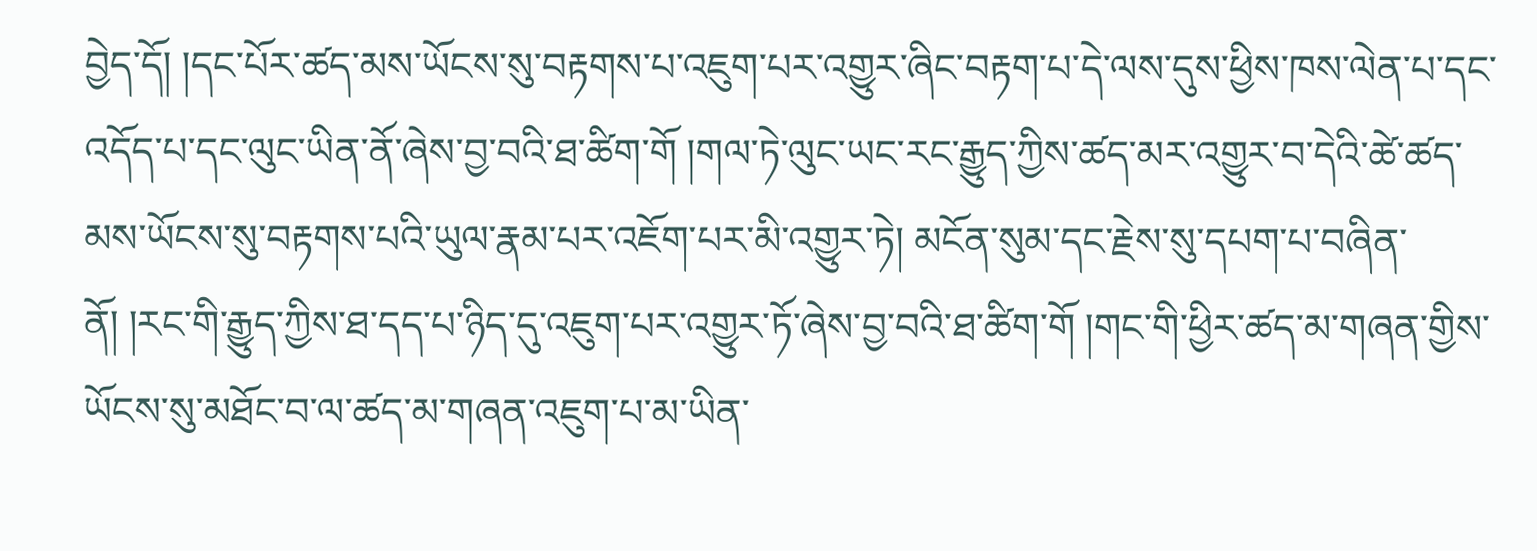བྱེད་དོ། །དང་པོར་ཚད་མས་ཡོངས་སུ་བརྟགས་པ་འཇུག་པར་འགྱུར་ཞིང་བརྟག་པ་དེ་ལས་དུས་ཕྱིས་ཁས་ལེན་པ་དང་འདོད་པ་དང་ལུང་ཡིན་ནོ་ཞེས་བྱ་བའི་ཐ་ཚིག་གོ །གལ་ཏེ་ལུང་ཡང་རང་རྒྱུད་ཀྱིས་ཚད་མར་འགྱུར་བ་དེའི་ཚེ་ཚད་མས་ཡོངས་སུ་བརྟགས་པའི་ཡུལ་རྣམ་པར་འཇོག་པར་མི་འགྱུར་ཏེ། མངོན་སུམ་དང་རྗེས་སུ་དཔག་པ་བཞིན་ནོ། །རང་གི་རྒྱུད་ཀྱིས་ཐ་དད་པ་ཉིད་དུ་འཇུག་པར་འགྱུར་ཏོ་ཞེས་བྱ་བའི་ཐ་ཚིག་གོ །གང་གི་ཕྱིར་ཚད་མ་གཞན་གྱིས་ཡོངས་སུ་མཐོང་བ་ལ་ཚད་མ་གཞན་འཇུག་པ་མ་ཡིན་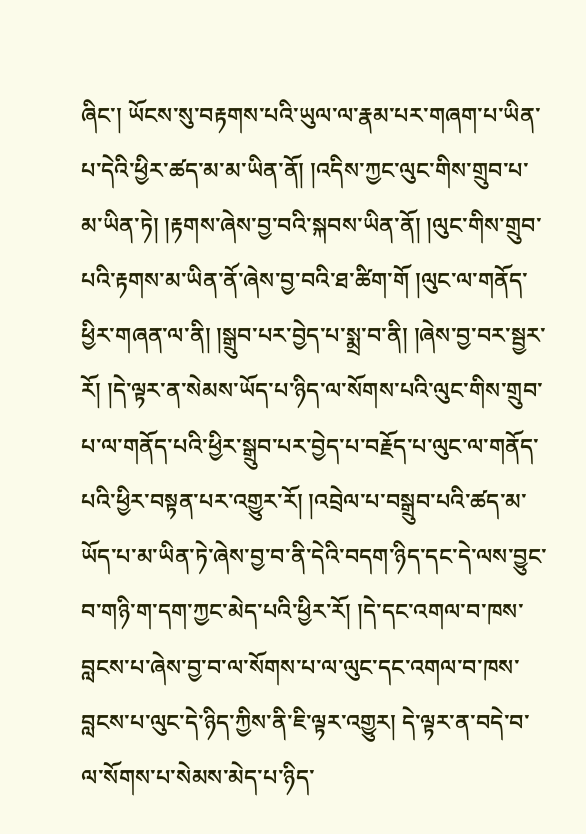ཞིང་། ཡོངས་སུ་བརྟགས་པའི་ཡུལ་ལ་རྣམ་པར་གཞག་པ་ཡིན་པ་དེའི་ཕྱིར་ཚད་མ་མ་ཡིན་ནོ། །འདིས་ཀྱང་ལུང་གིས་གྲུབ་པ་མ་ཡིན་ཏེ། །རྟགས་ཞེས་བྱ་བའི་སྐབས་ཡིན་ནོ། །ལུང་གིས་གྲུབ་པའི་རྟགས་མ་ཡིན་ནོ་ཞེས་བྱ་བའི་ཐ་ཚིག་གོ །ལུང་ལ་གནོད་ཕྱིར་གཞན་ལ་ནི། །སྒྲུབ་པར་བྱེད་པ་སྨྲ་བ་ནི། །ཞེས་བྱ་བར་སྦྱར་རོ། །དེ་ལྟར་ན་སེམས་ཡོད་པ་ཉིད་ལ་སོགས་པའི་ལུང་གིས་གྲུབ་པ་ལ་གནོད་པའི་ཕྱིར་སྒྲུབ་པར་བྱེད་པ་བརྗོད་པ་ལུང་ལ་གནོད་པའི་ཕྱིར་བསྟན་པར་འགྱུར་རོ། །འབྲེལ་པ་བསྒྲུབ་པའི་ཚད་མ་ཡོད་པ་མ་ཡིན་ཏེ་ཞེས་བྱ་བ་ནི་དེའི་བདག་ཉིད་དང་དེ་ལས་བྱུང་བ་གཉི་ག་དག་ཀྱང་མེད་པའི་ཕྱིར་རོ། །དེ་དང་འགལ་བ་ཁས་བླངས་པ་ཞེས་བྱ་བ་ལ་སོགས་པ་ལ་ལུང་དང་འགལ་བ་ཁས་བླངས་པ་ལུང་དེ་ཉིད་ཀྱིས་ནི་ཇི་ལྟར་འགྱུར། དེ་ལྟར་ན་བདེ་བ་ལ་སོགས་པ་སེམས་མེད་པ་ཉིད་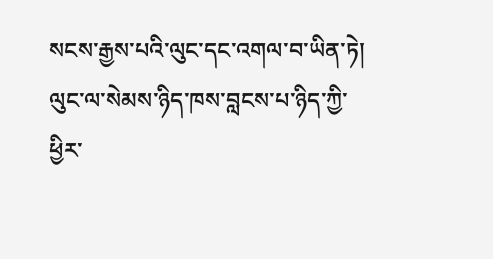སངས་རྒྱས་པའི་ལུང་དང་འགལ་བ་ཡིན་ཏེ། ལུང་ལ་སེམས་ཉིད་ཁས་བླངས་པ་ཉིད་ཀྱི་ཕྱིར་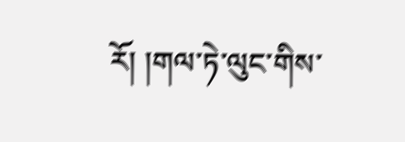རོ། །གལ་ཏེ་ལུང་གིས་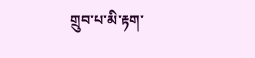གྲུབ་པ་མི་རྟག་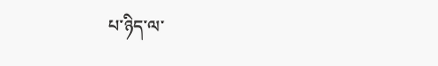པ་ཉིད་ལ་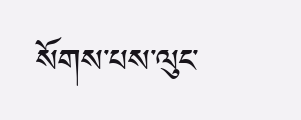སོགས་པས་ལུང་